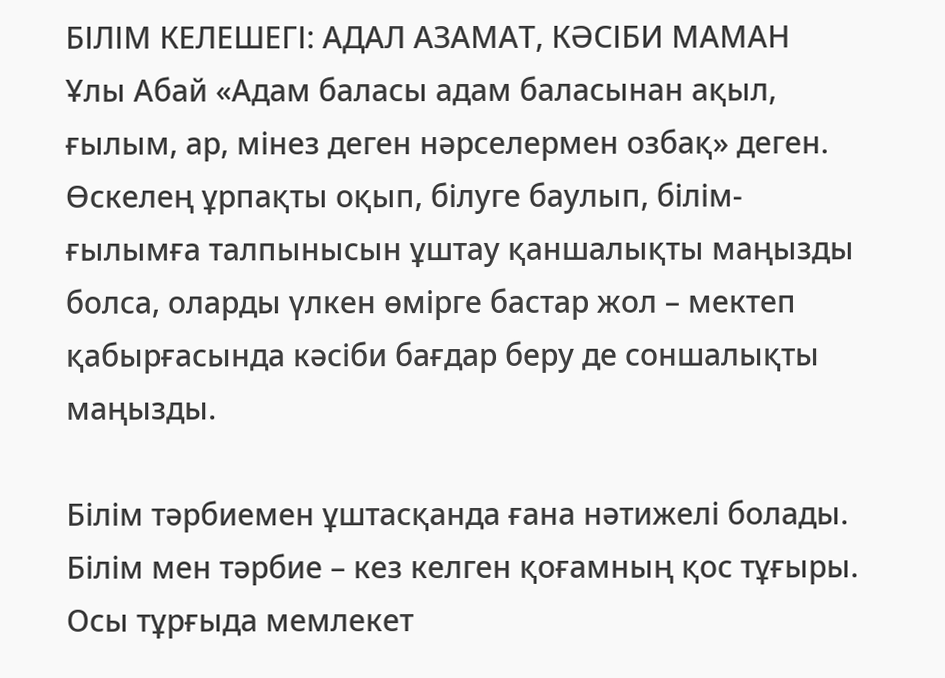БІЛІМ КЕЛЕШЕГІ: АДАЛ АЗАМАТ, КӘСІБИ МАМАН
Ұлы Абай «Адам баласы адам баласынан ақыл, ғылым, ар, мінез деген нәрселермен озбақ» деген. Өскелең ұрпақты оқып, білуге баулып, білім-ғылымға талпынысын ұштау қаншалықты маңызды болса, оларды үлкен өмірге бастар жол – мектеп қабырғасында кәсіби бағдар беру де соншалықты маңызды.

Білім тәрбиемен ұштасқанда ғана нәтижелі болады. Білім мен тәрбие – кез келген қоғамның қос тұғыры. Осы тұрғыда мемлекет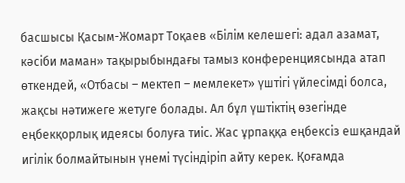басшысы Қасым-Жомарт Тоқаев «Білім келешегі: адал азамат, кәсіби маман» тақырыбындағы тамыз конференциясында атап өткендей, «Отбасы – мектеп – мемлекет» үштігі үйлесімді болса, жақсы нәтижеге жетуге болады. Ал бұл үштіктің өзегінде еңбекқорлық идеясы болуға тиіс. Жас ұрпаққа еңбексіз ешқандай игілік болмайтынын үнемі түсіндіріп айту керек. Қоғамда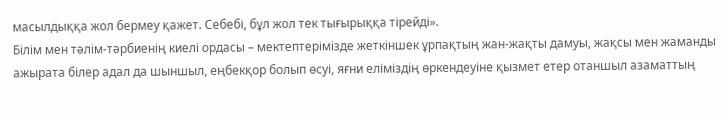масылдыққа жол бермеу қажет. Себебі, бұл жол тек тығырыққа тірейді».
Білім мен тәлім-тәрбиенің киелі ордасы – мектептерімізде жеткіншек ұрпақтың жан-жақты дамуы, жақсы мен жаманды ажырата білер адал да шыншыл, еңбекқор болып өсуі, яғни еліміздің өркендеуіне қызмет етер отаншыл азаматтың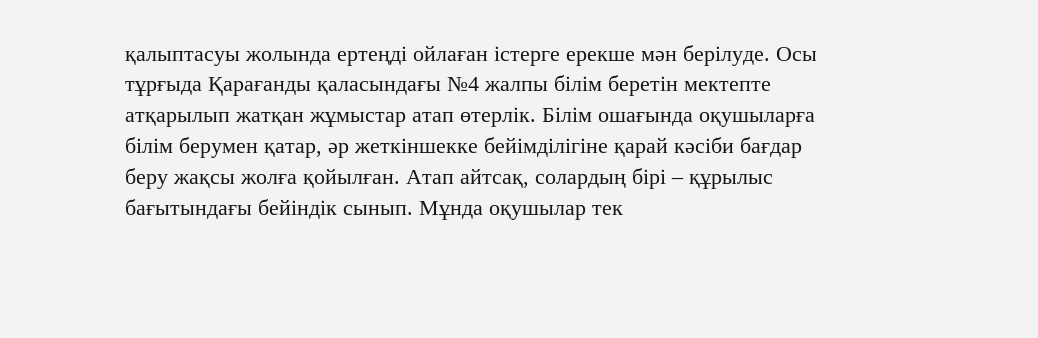қалыптасуы жолында ертеңді ойлаған істерге ерекше мән берілуде. Осы тұрғыда Қарағанды қаласындағы №4 жалпы білім беретін мектепте атқарылып жатқан жұмыстар атап өтерлік. Білім ошағында оқушыларға білім берумен қатар, әр жеткіншекке бейімділігіне қарай кәсіби бағдар беру жақсы жолға қойылған. Атап айтсақ, солардың бірі – құрылыс бағытындағы бейіндік сынып. Мұнда оқушылар тек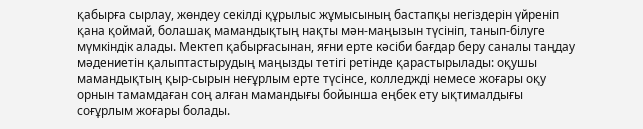қабырға сырлау, жөндеу секілді құрылыс жұмысының бастапқы негіздерін үйреніп қана қоймай, болашақ мамандықтың нақты мән-маңызын түсініп, танып-білуге мүмкіндік алады. Мектеп қабырғасынан, яғни ерте кәсіби бағдар беру саналы таңдау мәдениетін қалыптастырудың маңызды тетігі ретінде қарастырылады: оқушы мамандықтың қыр-сырын неғұрлым ерте түсінсе, колледжді немесе жоғары оқу орнын тамамдаған соң алған мамандығы бойынша еңбек ету ықтималдығы соғұрлым жоғары болады.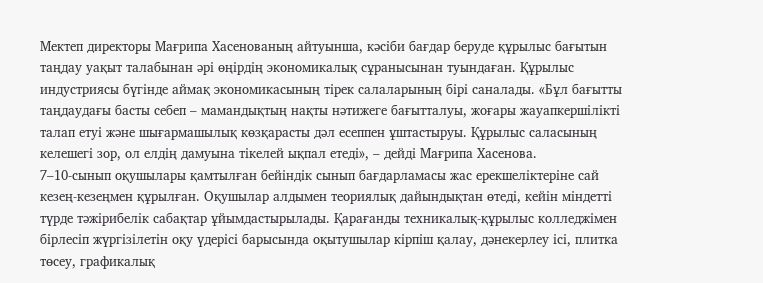Мектеп директоры Мағрипа Хасенованың айтуынша, кәсіби бағдар беруде құрылыс бағытын таңдау уақыт талабынан әрі өңірдің экономикалық сұранысынан туындаған. Құрылыс индустриясы бүгінде аймақ экономикасының тірек салаларының бірі саналады. «Бұл бағытты таңдаудағы басты себеп – мамандықтың нақты нәтижеге бағытталуы, жоғары жауапкершілікті талап етуі және шығармашылық көзқарасты дәл есеппен ұштастыруы. Құрылыс саласының келешегі зор, ол елдің дамуына тікелей ықпал етеді», – дейді Мағрипа Хасенова.
7–10-сынып оқушылары қамтылған бейіндік сынып бағдарламасы жас ерекшеліктеріне сай кезең-кезеңмен құрылған. Оқушылар алдымен теориялық дайындықтан өтеді, кейін міндетті түрде тәжірибелік сабақтар ұйымдастырылады. Қарағанды техникалық-құрылыс колледжімен бірлесіп жүргізілетін оқу үдерісі барысында оқытушылар кірпіш қалау, дәнекерлеу ісі, плитка төсеу, графикалық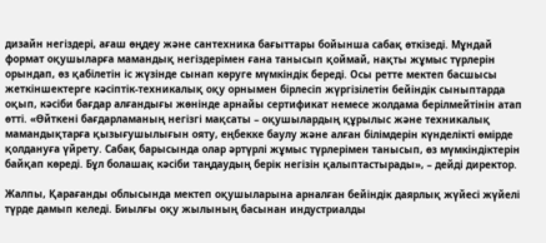дизайн негіздері, ағаш өңдеу және сантехника бағыттары бойынша сабақ өткізеді. Мұндай формат оқушыларға мамандық негіздерімен ғана танысып қоймай, нақты жұмыс түрлерін орындап, өз қабілетін іс жүзінде сынап көруге мүмкіндік береді. Осы ретте мектеп басшысы жеткіншектерге кәсіптік-техникалық оқу орнымен бірлесіп жүргізілетін бейіндік сыныптарда оқып, кәсіби бағдар алғандығы жөнінде арнайы сертификат немесе жолдама берілмейтінін атап өтті. «Өйткені бағдарламаның негізгі мақсаты – оқушылардың құрылыс және техникалық мамандықтарға қызығушылығын ояту, еңбекке баулу және алған білімдерін күнделікті өмірде қолдануға үйрету. Сабақ барысында олар әртүрлі жұмыс түрлерімен танысып, өз мүмкіндіктерін байқап көреді. Бұл болашақ кәсіби таңдаудың берік негізін қалыптастырады», – дейді директор.

Жалпы, Қарағанды облысында мектеп оқушыларына арналған бейіндік даярлық жүйесі жүйелі түрде дамып келеді. Биылғы оқу жылының басынан индустриалды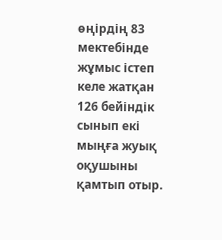өңірдің 83 мектебінде жұмыс істеп келе жатқан 126 бейіндік сынып екі мыңға жуық оқушыны қамтып отыр.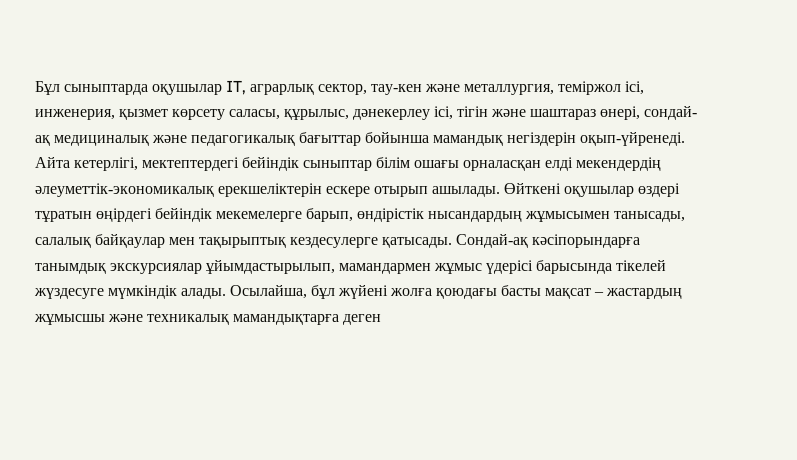Бұл сыныптарда оқушылар IT, аграрлық сектор, тау-кен және металлургия, теміржол ісі, инженерия, қызмет көрсету саласы, құрылыс, дәнекерлеу ісі, тігін және шаштараз өнері, сондай-ақ медициналық және педагогикалық бағыттар бойынша мамандық негіздерін оқып-үйренеді. Айта кетерлігі, мектептердегі бейіндік сыныптар білім ошағы орналасқан елді мекендердің әлеуметтік-экономикалық ерекшеліктерін ескере отырып ашылады. Өйткені оқушылар өздері тұратын өңірдегі бейіндік мекемелерге барып, өндірістік нысандардың жұмысымен танысады, салалық байқаулар мен тақырыптық кездесулерге қатысады. Сондай-ақ кәсіпорындарға танымдық экскурсиялар ұйымдастырылып, мамандармен жұмыс үдерісі барысында тікелей жүздесуге мүмкіндік алады. Осылайша, бұл жүйені жолға қоюдағы басты мақсат – жастардың жұмысшы және техникалық мамандықтарға деген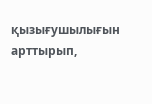қызығушылығын арттырып,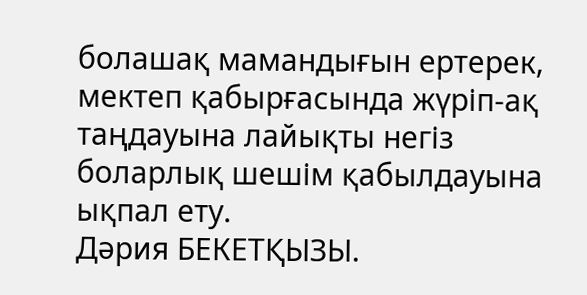болашақ мамандығын ертерек, мектеп қабырғасында жүріп-ақ таңдауына лайықты негіз боларлық шешім қабылдауына ықпал ету.
Дәрия БЕКЕТҚЫЗЫ.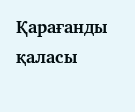Қарағанды қаласы